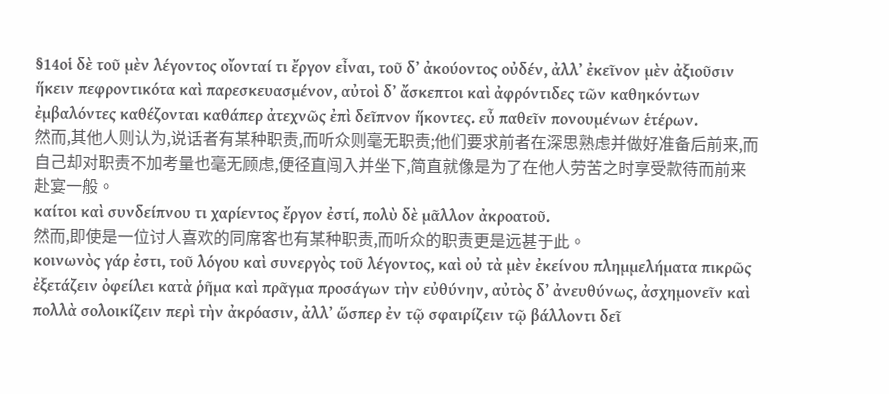§14οἱ δὲ τοῦ μὲν λέγοντος οἴονταί τι ἔργον εἶναι, τοῦ δʼ ἀκούοντος οὐδέν, ἀλλʼ ἐκεῖνον μὲν ἀξιοῦσιν ἥκειν πεφροντικότα καὶ παρεσκευασμένον, αὐτοὶ δʼ ἄσκεπτοι καὶ ἀφρόντιδες τῶν καθηκόντων ἐμβαλόντες καθέζονται καθάπερ ἀτεχνῶς ἐπὶ δεῖπνον ἥκοντες. εὖ παθεῖν πονουμένων ἑτέρων.
然而,其他人则认为,说话者有某种职责,而听众则毫无职责;他们要求前者在深思熟虑并做好准备后前来,而自己却对职责不加考量也毫无顾虑,便径直闯入并坐下,简直就像是为了在他人劳苦之时享受款待而前来赴宴一般。
καίτοι καὶ συνδείπνου τι χαρίεντος ἔργον ἐστί, πολὺ δὲ μᾶλλον ἀκροατοῦ.
然而,即使是一位讨人喜欢的同席客也有某种职责,而听众的职责更是远甚于此。
κοινωνὸς γάρ ἐστι, τοῦ λόγου καὶ συνεργὸς τοῦ λέγοντος, καὶ οὐ τὰ μὲν ἐκείνου πλημμελήματα πικρῶς ἐξετάζειν ὀφείλει κατὰ ῥῆμα καὶ πρᾶγμα προσάγων τὴν εὐθύνην, αὐτὸς δʼ ἀνευθύνως, ἀσχημονεῖν καὶ πολλὰ σολοικίζειν περὶ τὴν ἀκρόασιν, ἀλλʼ ὥσπερ ἐν τῷ σφαιρίζειν τῷ βάλλοντι δεῖ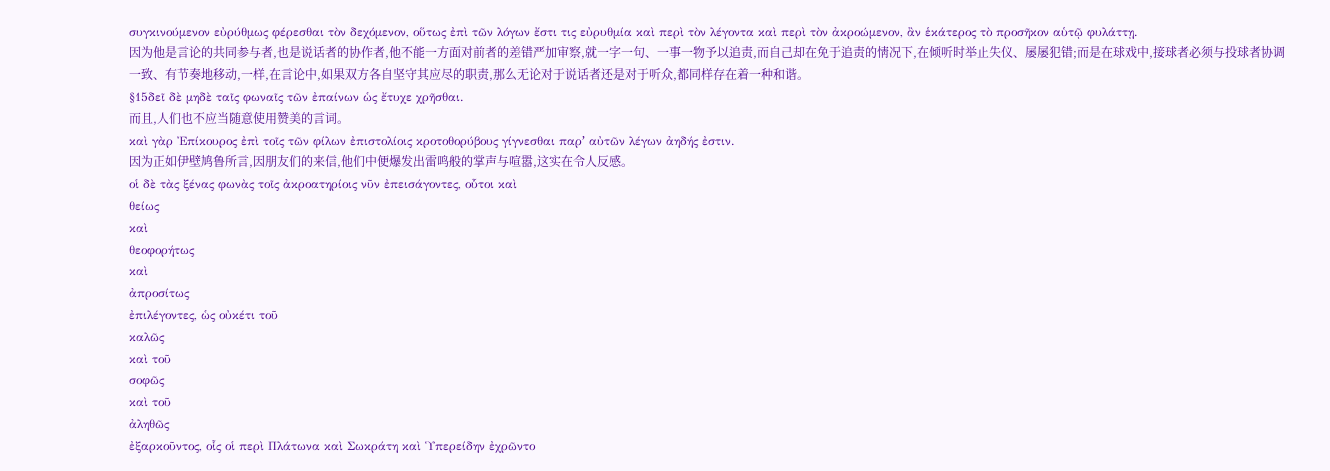συγκινούμενον εὐρύθμως φέρεσθαι τὸν δεχόμενον, οὕτως ἐπὶ τῶν λόγων ἔστι τις εὐρυθμία καὶ περὶ τὸν λέγοντα καὶ περὶ τὸν ἀκροώμενον, ἂν ἑκάτερος τὸ προσῆκον αὑτῷ φυλάττῃ.
因为他是言论的共同参与者,也是说话者的协作者,他不能一方面对前者的差错严加审察,就一字一句、一事一物予以追责,而自己却在免于追责的情况下,在倾听时举止失仪、屡屡犯错;而是在球戏中,接球者必须与投球者协调一致、有节奏地移动,一样,在言论中,如果双方各自坚守其应尽的职责,那么无论对于说话者还是对于听众,都同样存在着一种和谐。
§15δεῖ δὲ μηδὲ ταῖς φωναῖς τῶν ἐπαίνων ὡς ἔτυχε χρῆσθαι.
而且,人们也不应当随意使用赞美的言词。
καὶ γὰρ Ἐπίκουρος ἐπὶ τοῖς τῶν φίλων ἐπιστολίοις κροτοθορύβους γίγνεσθαι παρʼ αὐτῶν λέγων ἀηδής ἐστιν.
因为正如伊壁鸠鲁所言,因朋友们的来信,他们中便爆发出雷鸣般的掌声与喧嚣,这实在令人反感。
οἱ δὲ τὰς ξένας φωνὰς τοῖς ἀκροατηρίοις νῦν ἐπεισάγοντες, οὗτοι καὶ
θείως
καὶ
θεοφορήτως
καὶ
ἀπροσίτως
ἐπιλέγοντες, ὡς οὐκέτι τοῦ
καλῶς
καὶ τοῦ
σοφῶς
καὶ τοῦ
ἀληθῶς
ἐξαρκοῦντος, οἷς οἱ περὶ Πλάτωνα καὶ Σωκράτη καὶ Ὑπερείδην ἐχρῶντο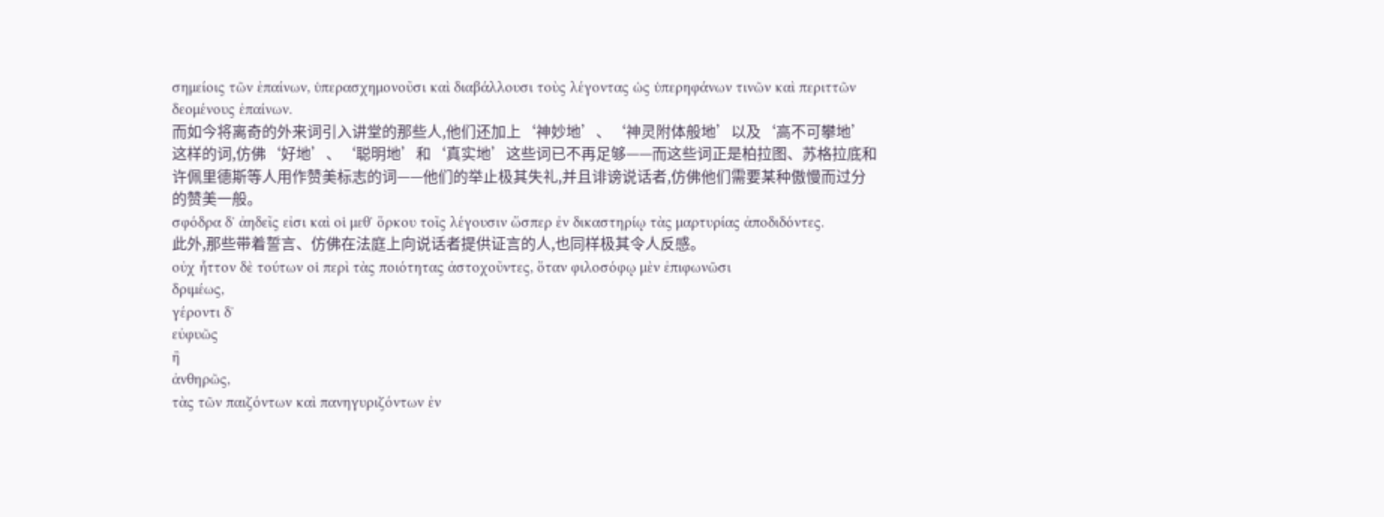σημείοις τῶν ἐπαίνων, ὑπερασχημονοῦσι καὶ διαβάλλουσι τοὺς λέγοντας ὡς ὑπερηφάνων τινῶν καὶ περιττῶν δεομένους ἐπαίνων.
而如今将离奇的外来词引入讲堂的那些人,他们还加上‘神妙地’、‘神灵附体般地’以及‘高不可攀地’这样的词,仿佛‘好地’、‘聪明地’和‘真实地’这些词已不再足够——而这些词正是柏拉图、苏格拉底和许佩里德斯等人用作赞美标志的词——他们的举止极其失礼,并且诽谤说话者,仿佛他们需要某种傲慢而过分的赞美一般。
σφόδρα δʼ ἀηδεῖς εἰσι καὶ οἱ μεθʼ ὅρκου τοῖς λέγουσιν ὥσπερ ἐν δικαστηρίῳ τὰς μαρτυρίας ἀποδιδόντες.
此外,那些带着誓言、仿佛在法庭上向说话者提供证言的人,也同样极其令人反感。
οὐχ ἧττον δὲ τούτων οἱ περὶ τὰς ποιότητας ἀστοχοῦντες, ὅταν φιλοσόφῳ μὲν ἐπιφωνῶσι
δριμέως,
γέροντι δʼ
εὐφυῶς
ἢ
ἀνθηρῶς,
τὰς τῶν παιζόντων καὶ πανηγυριζόντων ἐν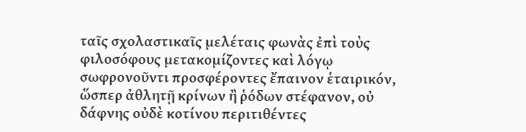ταῖς σχολαστικαῖς μελέταις φωνὰς ἐπὶ τοὺς φιλοσόφους μετακομίζοντες καὶ λόγῳ σωφρονοῦντι προσφέροντες ἔπαινον ἑταιρικόν, ὥσπερ ἀθλητῇ κρίνων ἢ ῥόδων στέφανον, οὐ δάφνης οὐδὲ κοτίνου περιτιθέντες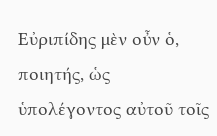Εὐριπίδης μὲν οὖν ὁ, ποιητής, ὡς ὑπολέγοντος αὐτοῦ τοῖς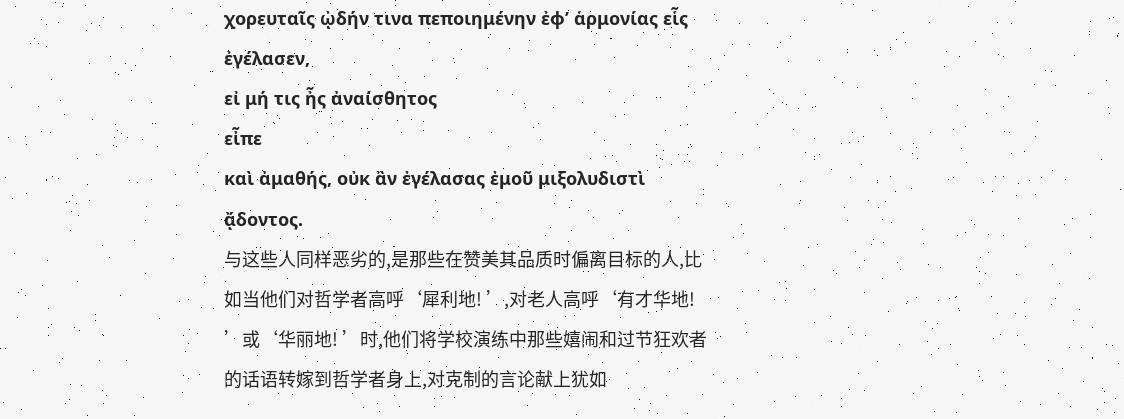χορευταῖς ᾠδήν τινα πεποιημένην ἐφʼ ἁρμονίας εἷς ἐγέλασεν,
εἰ μή τις ἦς ἀναίσθητος
εἶπε
καὶ ἀμαθής, οὐκ ἂν ἐγέλασας ἐμοῦ μιξολυδιστὶ ᾄδοντος.
与这些人同样恶劣的,是那些在赞美其品质时偏离目标的人,比如当他们对哲学者高呼‘犀利地! ’,对老人高呼‘有才华地! ’或‘华丽地! ’时,他们将学校演练中那些嬉闹和过节狂欢者的话语转嫁到哲学者身上,对克制的言论献上犹如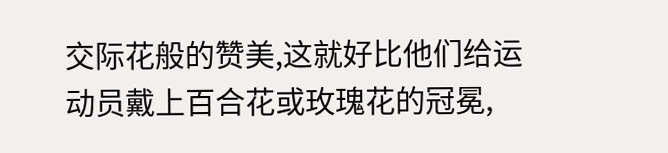交际花般的赞美,这就好比他们给运动员戴上百合花或玫瑰花的冠冕,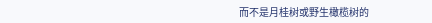而不是月桂树或野生橄榄树的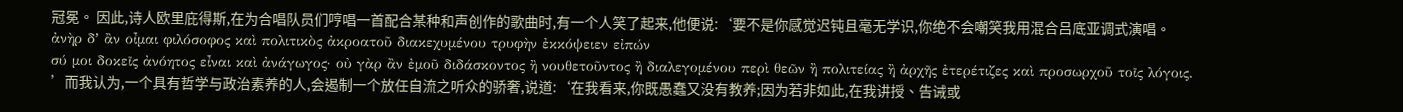冠冕。 因此,诗人欧里庇得斯,在为合唱队员们哼唱一首配合某种和声创作的歌曲时,有一个人笑了起来,他便说:‘要不是你感觉迟钝且毫无学识,你绝不会嘲笑我用混合吕底亚调式演唱。
ἀνὴρ δʼ ἂν οἶμαι φιλόσοφος καὶ πολιτικὸς ἀκροατοῦ διακεχυμένου τρυφὴν ἐκκόψειεν εἰπών
σύ μοι δοκεῖς ἀνόητος εἶναι καὶ ἀνάγωγος· οὐ γὰρ ἂν ἐμοῦ διδάσκοντος ἢ νουθετοῦντος ἢ διαλεγομένου περὶ θεῶν ἢ πολιτείας ἢ ἀρχῆς ἐτερέτιζες καὶ προσωρχοῦ τοῖς λόγοις.
’而我认为,一个具有哲学与政治素养的人,会遏制一个放任自流之听众的骄奢,说道:‘在我看来,你既愚蠢又没有教养;因为若非如此,在我讲授、告诫或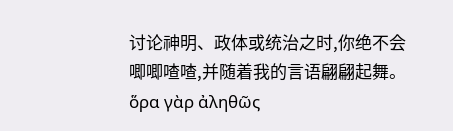讨论神明、政体或统治之时,你绝不会唧唧喳喳,并随着我的言语翩翩起舞。
ὅρα γὰρ ἀληθῶς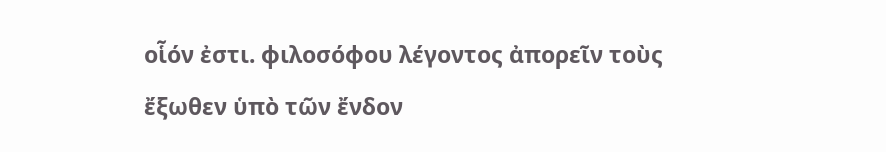οἷόν ἐστι. φιλοσόφου λέγοντος ἀπορεῖν τοὺς ἔξωθεν ὑπὸ τῶν ἔνδον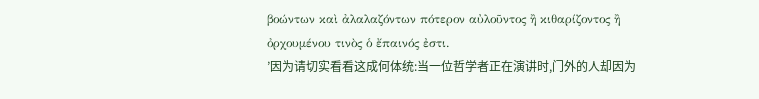βοώντων καὶ ἀλαλαζόντων πότερον αὐλοῦντος ἢ κιθαρίζοντος ἢ ὀρχουμένου τινὸς ὁ ἔπαινός ἐστι.
’因为请切实看看这成何体统:当一位哲学者正在演讲时,门外的人却因为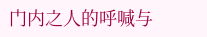门内之人的呼喊与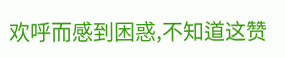欢呼而感到困惑,不知道这赞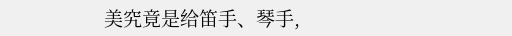美究竟是给笛手、琴手,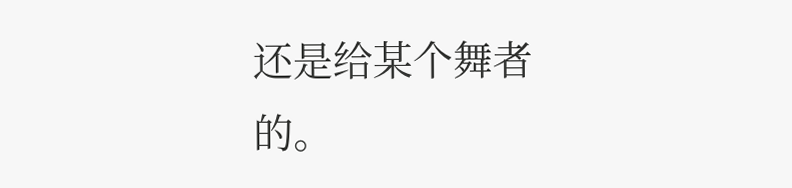还是给某个舞者的。